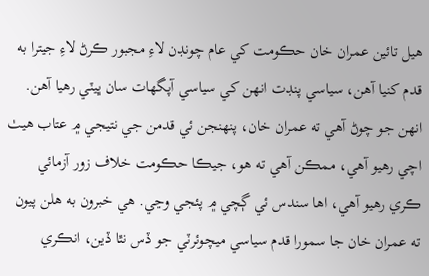هيل تائين عمران خان حڪومت کي عام چونڊن لاءِ مجبور ڪرڻ لاءِ جيترا به قدم کنيا آهن، سياسي پنڊت انهن کي سياسي آپگهات سان ڀيٽي رهيا آهن. انهن جو چوڻ آهي ته عمران خان، پنهنجن ئي قدمن جي نتيجي ۾ عتاب هيٺ اچي رهيو آهي، ممڪن آهي ته هو، جيڪا حڪومت خلاف زور آزمائي ڪري رهيو آهي، اها سندس ئي ڳچي ۾ پئجي وڃي. هي خبرون به هلن پيون ته عمران خان جا سمورا قدم سياسي ميچوئرٽي جو ڏس نٿا ڏين، انڪري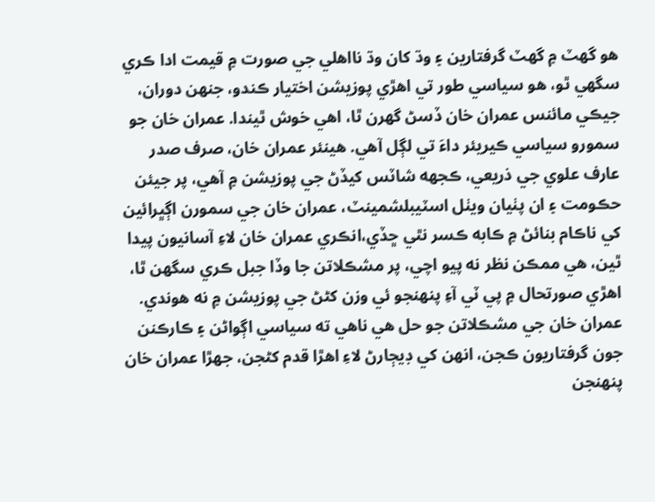هو گهٽ ۾ گهٽ گرفتارين ۽ وڌ کان وڌ نااهلي جي صورت ۾ قيمت ادا ڪري سگهي ٿو، هو سياسي طور تي اهڙي پوزيشن اختيار ڪندو، جنهن دوران، جيڪي مائنس عمران خان ڏسڻ گهرن ٿا، اهي خوش ٿيندا. عمران خان جو سمورو سياسي ڪيريئر داءَ تي لڳل آهي. هينئر عمران خان، صرف صدر عارف علوي جي ذريعي، ڪجهه شاٽس کيڏڻ جي پوزيشن ۾ آهي، پر جيئن حڪومت ۽ ان پٺيان ويٺل اسٽيبلشمينٽ، عمران خان جي سمورن اڳڀرائين کي ناڪام بنائڻ ۾ ڪابه ڪسر نٿي ڇڏي،انڪري عمران خان لاءِ آسانيون پيدا ٿين، هي ممڪن نظر نه پيو اچي، پر مشڪلاتن جا وڏا جبل ڪري سگهن ٿا، اهڙي صورتحال ۾ پي ٽي آءِ پنهنجو ئي وزن کڻڻ جي پوزيشن ۾ نه هوندي.
عمران خان جي مشڪلاتن جو حل هي ناهي ته سياسي اڳواڻن ۽ ڪارڪنن جون گرفتاريون ڪجن، انهن کي ڊيڄارڻ لاءِ اهڙا قدم کڻجن، جهڙا عمران خان پنهنجن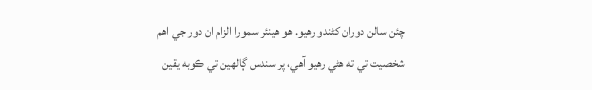چئن سالن دوران کڻندو رهيو. هو هينئر سمورا الزام ان دور جي اهم شخصيت تي ته هڻي رهيو آهي، پر سندس ڳالهين تي ڪوبه يقين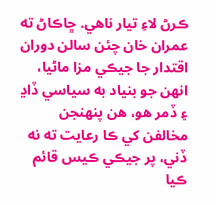ڪرڻ لاءِ تيار ناهي. ڇاڪاڻ ته عمران خان چئن سالن دوران اقتدار جا جيڪي مزا ماڻيا، انهن جو بنياد به سياسي ڏاڍ ۽ ڏمر هو، هن پنهنجن مخالفن کي ڪا رعايت ته نه ڏني، پر جيڪي ڪيس قائم ڪيا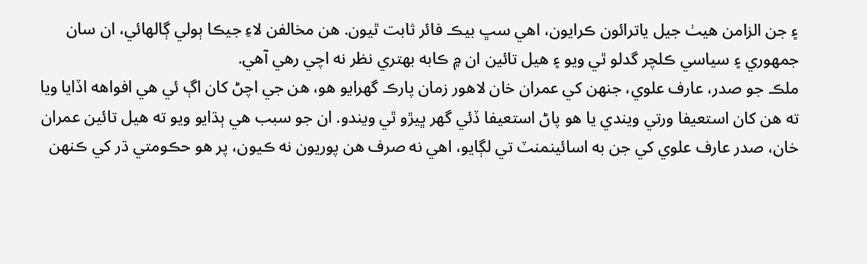۽ جن الزامن هيٺ جيل ياترائون ڪرايون، اهي سڀ بيڪ فائر ثابت ٿيون. هن مخالفن لاءِ جيڪا ٻولي ڳالهائي، ان سان جمهوري ۽ سياسي ڪلچر گدلو ٿي ويو ۽ هيل تائين ان ۾ ڪابه بهتري نظر نه اچي رهي آهي.
ملڪ جو صدر، عارف علوي، جنهن کي عمران خان لاهور زمان پارڪ گهرايو هو، هن جي اچڻ کان اڳ ئي هي افواهه اڏايا ويا ته هن کان استعيفا ورتي ويندي يا هو پاڻ استعيفا ڏئي گهر ڀيڙو ٿي ويندو. ان جو سبب هي ٻڌايو ويو ته هيل تائين عمران خان، صدر عارف علوي کي جن به اسائينمنٽ تي لڳايو، اهي نه صرف هن پوريون نه ڪيون، پر هو حڪومتي ڌر کي ڪنهن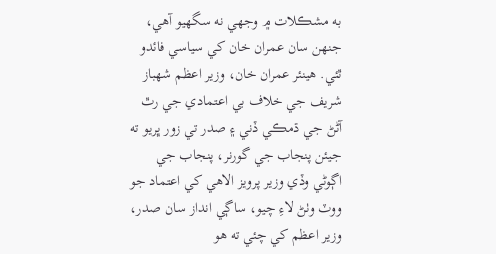به مشڪلات ۾ وجهي نه سگهيو آهي، جنهن سان عمران خان کي سياسي فائدو ٿئي. هينئر عمران خان، وزير اعظم شهباز شريف جي خلاف بي اعتمادي جي رٿ آڻڻ جي ڌمڪي ڏني ۽ صدر تي زور ڀريو ته جيئن پنجاب جي گورنر، پنجاب جي اڳوڻي وڏي وزير پرويز الاهي کي اعتماد جو ووٽ وٺڻ لاءِ چيو، ساڳي انداز سان صدر، وزير اعظم کي چئي ته هو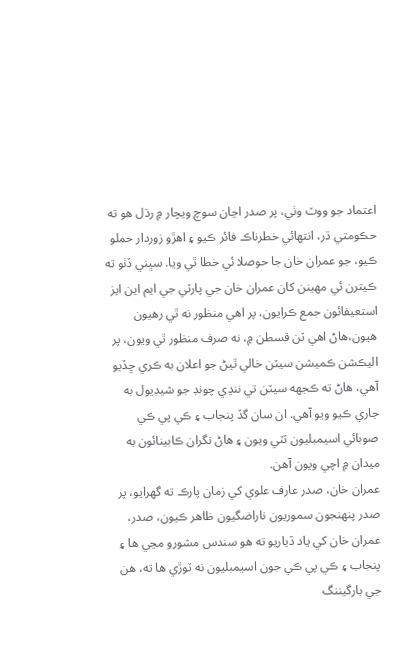اعتماد جو ووٽ وٺي، پر صدر اڃان سوچ ويچار ۾ رڌل هو ته حڪومتي ڌر، انتهائي خطرناڪ فائر ڪيو ۽ اهڙو زوردار حملو ڪيو، جو عمران خان جا حوصلا ئي خطا ٿي ويا. سڀني ڏٺو ته ڪيترن ئي مهينن کان عمران خان جي پارٽي جي ايم اين ايز استعيفائون جمع ڪرايون، پر اهي منظور نه ٿي رهيون هيون،هاڻ اهي ٽن قسطن ۾، نه صرف منظور ٿي ويون، پر اليڪشن ڪميشن سيٽن خالي ٿيڻ جو اعلان به ڪري ڇڏيو آهي، هاڻ ته ڪجهه سيٽن تي ننڍي چونڊ جو شيڊيول به جاري ڪيو ويو آهي. ان سان گڏ پنجاب ۽ ڪي پي ڪي صوبائي اسيمبليون ٽٽي ويون ۽ هاڻ نگران ڪابينائون به ميدان ۾ اچي ويون آهن.
عمران خان، صدر عارف علوي کي زمان پارڪ ته گهرايو، پر صدر پنهنجون سموريون ناراضگيون ظاهر ڪيون، صدر، عمران خان کي ياد ڏياريو ته هو سندس مشورو مڃي ها ۽ پنجاب ۽ ڪي پي ڪي جون اسيمبليون نه ٽوڙي ها ته، هن جي بارگيننگ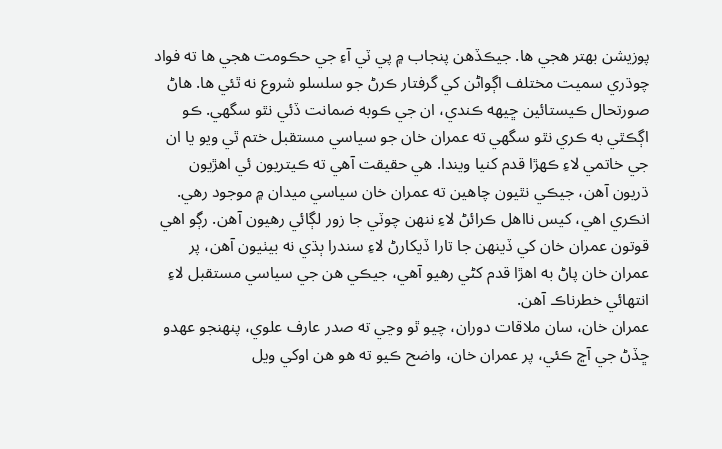پوزيشن بهتر هجي ها. جيڪڏهن پنجاب ۾ پي ٽي آءِ جي حڪومت هجي ها ته فواد چوڌري سميت مختلف اڳواڻن کي گرفتار ڪرڻ جو سلسلو شروع نه ٿئي ها. هاڻ صورتحال ڪيستائين ڇيهه ڪندي، ان جي ڪوبه ضمانت ڏئي نٿو سگهي. ڪو اڳڪٿي به ڪري نٿو سگهي ته عمران خان جو سياسي مستقبل ختم ٿي ويو يا ان جي خاتمي لاءِ ڪهڙا قدم کنيا ويندا. هي حقيقت آهي ته ڪيتريون ئي اهڙيون ڌريون آهن، جيڪي نٿيون چاهين ته عمران خان سياسي ميدان ۾ موجود رهي. انڪري اهي، کيس نااهل ڪرائڻ لاءِ ننهن چوٽي جا زور لڳائي رهيون آهن. رڳو اهي قوتون عمران خان کي ڏينهن جا تارا ڏيکارڻ لاءِ سندرا ٻڌي نه بيٺيون آهن، پر عمران خان پاڻ به اهڙا قدم کڻي رهيو آهي، جيڪي هن جي سياسي مستقبل لاءِ انتهائي خطرناڪ آهن.
عمران خان، سان ملاقات دوران، چيو ٿو وڃي ته صدر عارف علوي، پنهنجو عهدو ڇڏڻ جي آڇ ڪئي، پر عمران خان، واضح ڪيو ته هو هن اوکي ويل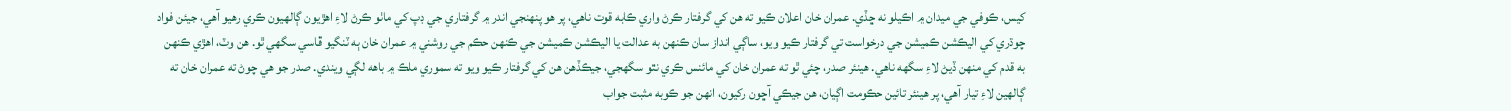کيس، ڪوفي جي ميدان ۾ اڪيلو نه ڇڏي. عمران خان اعلان ڪيو ته هن کي گرفتار ڪرڻ واري ڪابه قوت ناهي، پر هو پنهنجي اندر ۾ گرفتاري جي ڊپ کي ماٺو ڪرڻ لاءِ اهڙيون ڳالهيون ڪري رهيو آهي، جيئن فواد چوڌري کي اليڪشن ڪميشن جي درخواست تي گرفتار ڪيو ويو، ساڳي انداز سان ڪنهن به عدالت يا اليڪشن ڪميشن جي ڪنهن حڪم جي روشني ۾ عمران خان ٻه ٽنگيو ڦاسي سگهي ٿو. هن وٽ، اهڙي ڪنهن به قدم کي منهن ڏيڻ لاءِ سگهه ناهي. هينئر صدر، چئي ٿو ته عمران خان کي مائنس ڪري نٿو سگهجي، جيڪڏهن هن کي گرفتار ڪيو ويو ته سموري ملڪ ۾ باهه لڳي ويندي. صدر جو هي چوڻ ته عمران خان ته ڳالهين لاءِ تيار آهي، پر هينئر تائين حڪومت اڳيان، هن جيڪي آڇون رکيون، انهن جو ڪوبه مثبت جواب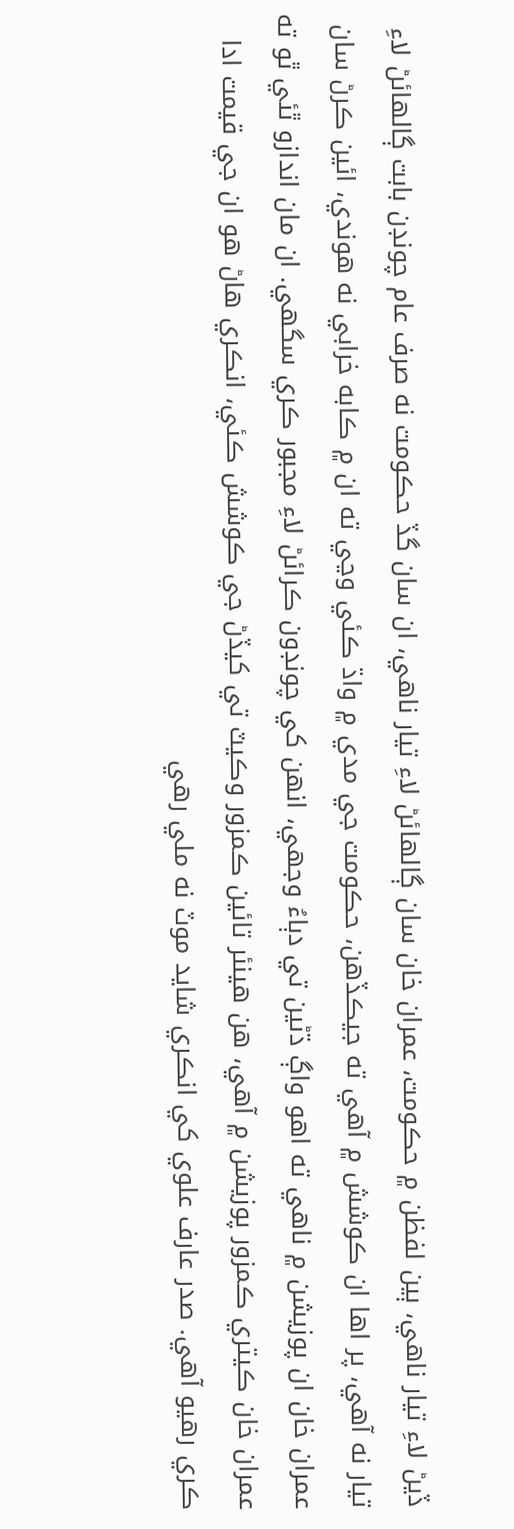ڏيڻ لاءِ تيار ناهي، ٻين لفظن ۾ حڪومت، عمران خان سان ڳالهائڻ لاءِ تيار ناهي، ان سان گڏ حڪومت نه صرف عام چونڊن بابت ڳالهائڻ لاءِ تيار نه آهي، پر اها ان ڪوشش ۾ آهي ته جيڪڏهن، حڪومت جي مدي ۾ واڌ ڪئي وڃي ته ان ۾ ڪابه خرابي نه هوندي، ائين ڪرڻ سان عمران خان ان پوزيشن ۾ ناهي ته اهو واڳ ڌڻين تي دٻاءُ وجهي، انهن کي چونڊون ڪرائڻ لاءِ مجبور ڪري سگهي. ان مان اندازو ٿئي ٿو ته عمران خان ڪيتري ڪمزور پوزيشن ۾ آهي، هن هينئر تائين ڪمزور وڪيٽ تي کيڏڻ جي ڪوشش ڪئي، انڪري هاڻ هو ان جي قيمت ادا ڪري رهيو آهي. صدر عارف علوي کي انڪري شايد موٽ نه ملي رهي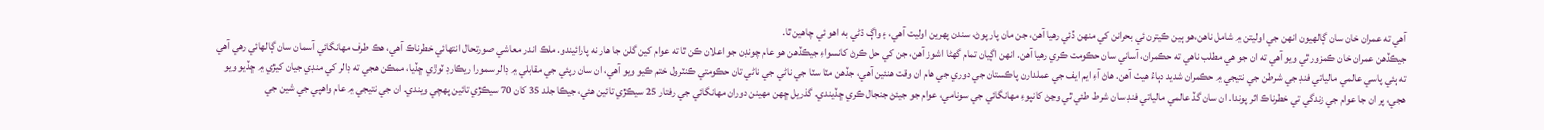آهي ته عمران خان سان ڳالهيون انهن جي اوليتن ۾ شامل ناهن،هو ٻين ڪيترن ئي بحرانن کي منهن ڏئي رهيا آهن، جن مان پار پوڻ، سندن پهرين اوليت آهي، ۽ واڳ ڌڻي به اهو ئي چاهين ٿا.
جيڪڏهن عمران خان ڪمزور ٿي ويو آهي ته ان جو هي مطلب ناهي ته حڪمران، آساني سان حڪومت ڪري رهيا آهن. انهن اڳيان تمام گهڻا اشوز آهن، جن کي حل ڪرڻ کانسواءِ جيڪڏهن هو عام چونڊن جو اعلان ڪن ٿا ته عوام کين گلن جا هار نه پارائيندو. ملڪ اندر معاشي صورتحال انتهائي خطرناڪ آهي، هڪ طرف مهانگائي آسمان سان ڳالهائي رهي آهي ته ٻئي پاسي عالمي مالياتي فنڊ جي شرطن جي نتيجي ۾ حڪمران شديد دٻاءُ هيٺ آهن. هاڻ آءِ ايم ايف جي عملدارن پاڪستان جي دوري جي هام ان وقت هنئين آهي، جڏهن مٽا سٽا جي ناڻي جي ناڻي تان حڪومتي ڪنٽرول ختم ڪيو ويو آهي، ان سان رپئي جي مقابلي ۾ ڊالر سمورا ريڪارڊ ٽوڙي ڇڏيا، ممڪن هجي ته ڊالر کي منڊي جيان کيڙي ۾ ڇڏيو ويو هجي، پر ان جا عوام جي زندگي تي خطرناڪ اثر پوندا. ان سان گڏ عالمي مالياتي فنڊ سان شرط طئي ٿي وڃڻ کانپوءِ مهانگائي جي سونامي، عوام جو جيئڻ جنجال ڪري ڇڏيندي. گذريل ڇهن مهينن دوران مهانگائي جي رفتار 25 سيڪڙي تائين هئي، جيڪا جلد 35 کان 70 سيڪڙي تائين پهچي ويندي. ان جي نتيجي ۾ عام واهپي جي شين جي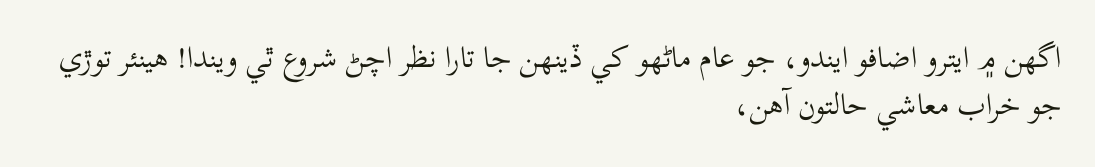اگهن ۾ ايترو اضافو ايندو، جو عام ماڻهو کي ڏينهن جا تارا نظر اچڻ شروع ٿي ويندا! هينئر توڙي جو خراب معاشي حالتون آهن،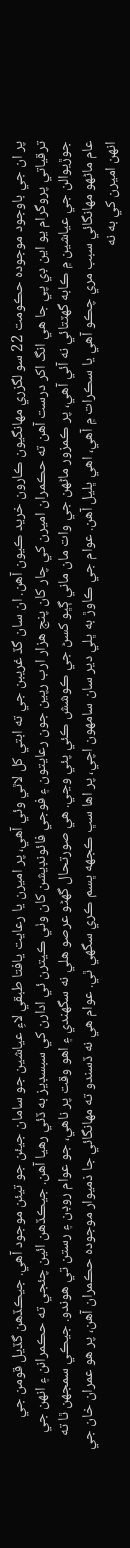پر ان جي باوجود موجوده حڪومت 22 سو لگزري مهانگيون ڪارون خريد ڪيون آهن. ان سان گڏ غريبن جي ته ابتي کل لاٿي وئي آهي، پر اميرن يا رعايت يافتا طبقي لاءِ عياشين جو سامان جيئن جو تيئن موجود آهي. جيڪڏهن گڏيل قومن جي ترقياتي پروگرام يو اين ڊي پي جا هي انگ اکر درست آهن ته حڪمران اميرن کي چار کان پنج هزار ارب رپين جون رعايتون ۽ فوجي فائونڊيشن کان وٺي ڪيترن ئي ادارن کي سبسڊيز به ڏئي رهيا آهن. جيڪڏهن ائين چئجي ته حڪمرانن ۽ انهن جي جوڙيوالن جي عياشين ۾ ڪابه گهٽتائي نه آئي آهي، پر ڪمزور ماڻهن جي وات مان ماني ڳڀو کسڻ جي ڪوشش ڪئي پئي وڃي. هي صورتحال گهڻو عرصو هلي نه سگهندي ۽ اهو وقت پر ناهي، جو عوام روڊن ۽ رستن تي هوندو. جيڪي سمجهن ٿا ته عام ماڻهو مهانگائي سبب مري چڪو آهي يا سڪرات ۾ آهي، اهي ڀليل آهن. عوام جي ڪاوڙ به ڀلي دير سان سامهون اچي، پر اها سڀ ڪجهه ڀسم ڪري سگهي ٿي. عوام هي نه ڏسندو ته مهانگائي جا ذميوار موجوده حڪمران آهن، پر هو عمران خان جي انهن اميرن کي به نه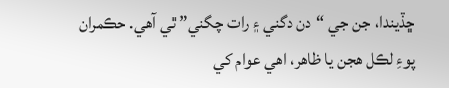ڇڏيندا، جن جي “دن دگني ۽ رات چگني” ٿي آهي. حڪمران پوءِ لڪل هجن يا ظاهر، اهي عوام کي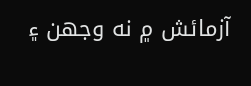آزمائش ۾ نه وجهن ۽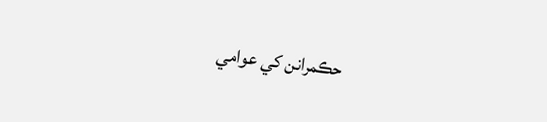حڪمرانن کي عوامي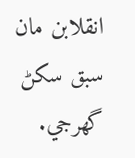انقلابن مان سبق سکڻ گهرجي.